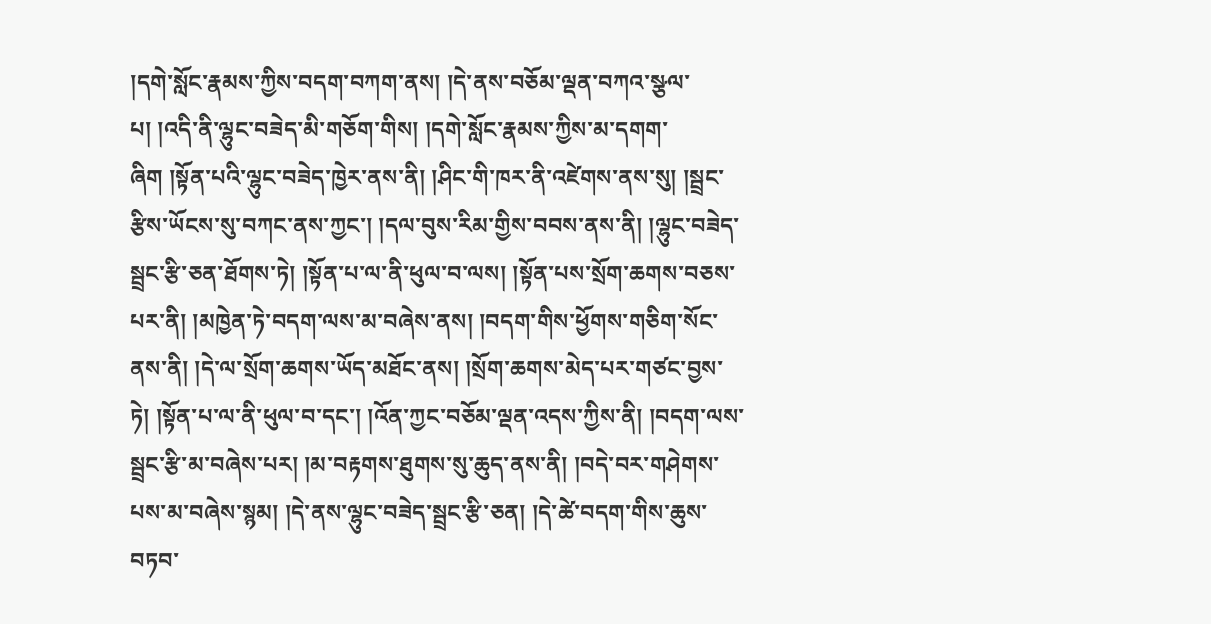།དགེ་སློང་རྣམས་ཀྱིས་བདག་བཀག་ནས། །དེ་ནས་བཅོམ་ལྡན་བཀའ་སྩལ་པ། །འདི་ནི་ལྷུང་བཟེད་མི་གཅོག་གིས། །དགེ་སློང་རྣམས་ཀྱིས་མ་དགག་ཞིག །སྟོན་པའི་ལྷུང་བཟེད་ཁྱེར་ནས་ནི། །ཤིང་གི་ཁར་ནི་འཛེགས་ནས་སུ། །སྦྲང་རྩིས་ཡོངས་སུ་བཀང་ནས་ཀྱང་། །དལ་བུས་རིམ་གྱིས་བབས་ནས་ནི། །ལྷུང་བཟེད་སྦྲང་རྩི་ཅན་ཐོགས་ཏེ། །སྟོན་པ་ལ་ནི་ཕུལ་བ་ལས། །སྟོན་པས་སྲོག་ཆགས་བཅས་པར་ནི། །མཁྱེན་ཏེ་བདག་ལས་མ་བཞེས་ནས། །བདག་གིས་ཕྱོགས་གཅིག་སོང་ནས་ནི། །དེ་ལ་སྲོག་ཆགས་ཡོད་མཐོང་ནས། །སྲོག་ཆགས་མེད་པར་གཙང་བྱས་ཏེ། །སྟོན་པ་ལ་ནི་ཕུལ་བ་དང་། །འོན་ཀྱང་བཅོམ་ལྡན་འདས་ཀྱིས་ནི། །བདག་ལས་སྦྲང་རྩི་མ་བཞེས་པར། །མ་བརྟགས་ཐུགས་སུ་ཆུད་ནས་ནི། །བདེ་བར་གཤེགས་པས་མ་བཞེས་སྙམ། །དེ་ནས་ལྷུང་བཟེད་སྦྲང་རྩི་ཅན། །དེ་ཚེ་བདག་གིས་ཆུས་བཏབ་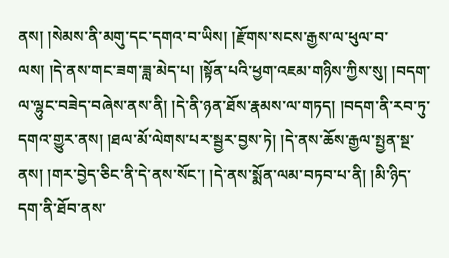ནས། །སེམས་ནི་མགུ་དང་དགའ་བ་ཡིས། །རྫོགས་སངས་རྒྱས་ལ་ཕུལ་བ་ལས། །དེ་ནས་གང་ཟག་ཟླ་མེད་པ། །སྟོན་པའི་ཕྱག་འཇམ་གཉིས་ཀྱིས་སུ། །བདག་ལ་ལྷུང་བཟེད་བཞེས་ནས་ནི། །དེ་ནི་ཉན་ཐོས་རྣམས་ལ་གཏད། །བདག་ནི་རབ་ཏུ་དགའ་གྱུར་ནས། །ཐལ་མོ་ལེགས་པར་སྦྱར་བྱས་ཏེ། །དེ་ནས་ཆོས་རྒྱལ་སྤྱན་སྔ་ནས། །གར་བྱེད་ཅིང་ནི་དེ་ནས་སོང་། །དེ་ནས་སྨོན་ལམ་བཏབ་པ་ནི། །མི་ཉིད་དག་ནི་ཐོབ་ནས་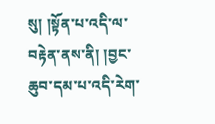སུ། །སྟོན་པ་འདི་ལ་བརྟེན་ནས་ནི། །བྱང་ཆུབ་དམ་པ་འདི་རེག་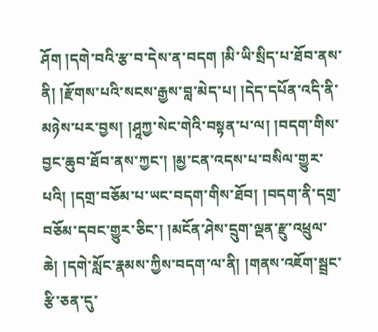ཤོག །དགེ་བའི་རྩ་བ་དེས་ན་བདག །མི་ཡི་སྲིད་པ་ཐོབ་ནས་ནི། །རྫོགས་པའི་སངས་རྒྱས་བླ་མེད་པ། །དེད་དཔོན་འདི་ནི་མཉེས་པར་བྱས། །ཤཱཀྱ་སེང་གེའི་བསྟན་པ་ལ། །བདག་གིས་བྱང་ཆུབ་ཐོབ་ནས་ཀྱང་། །མྱ་ངན་འདས་པ་བསིལ་གྱུར་པའི། །དགྲ་བཅོམ་པ་ཡང་བདག་གིས་ཐོབ། །བདག་ནི་དགྲ་བཅོམ་དབང་གྱུར་ཅིང་། །མངོན་ཤེས་དྲུག་ལྡན་རྫུ་འཕྲུལ་ཆེ། །དགེ་སློང་རྣམས་ཀྱིས་བདག་ལ་ནི། །གནས་འཇོག་སྦྲང་རྩི་ཅན་དུ་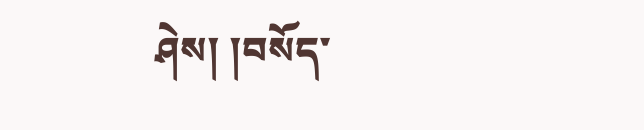ཤེས། །བསོད་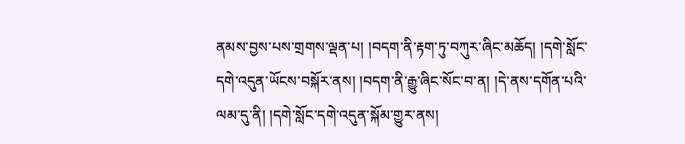ནམས་བྱས་པས་གྲགས་ལྡན་པ། །བདག་ནི་རྟག་ཏུ་བཀུར་ཞིང་མཆོད། །དགེ་སློང་དགེ་འདུན་ཡོངས་བསྐོར་ནས། །བདག་ནི་རྒྱུ་ཞིང་སོང་བ་ན། །དེ་ནས་དགོན་པའི་ལམ་དུ་ནི། །དགེ་སློང་དགེ་འདུན་སྐོམ་གྱུར་ནས།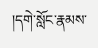།དགེ་སློང་རྣམས་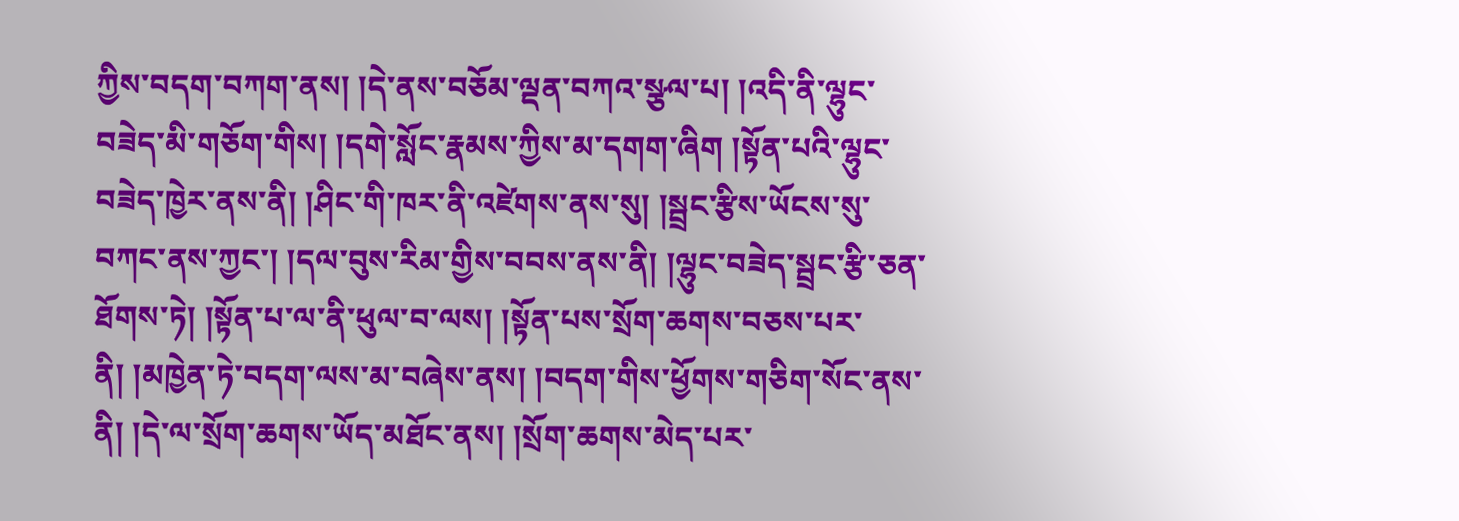ཀྱིས་བདག་བཀག་ནས། །དེ་ནས་བཅོམ་ལྡན་བཀའ་སྩལ་པ། །འདི་ནི་ལྷུང་བཟེད་མི་གཅོག་གིས། །དགེ་སློང་རྣམས་ཀྱིས་མ་དགག་ཞིག །སྟོན་པའི་ལྷུང་བཟེད་ཁྱེར་ནས་ནི། །ཤིང་གི་ཁར་ནི་འཛེགས་ནས་སུ། །སྦྲང་རྩིས་ཡོངས་སུ་བཀང་ནས་ཀྱང་། །དལ་བུས་རིམ་གྱིས་བབས་ནས་ནི། །ལྷུང་བཟེད་སྦྲང་རྩི་ཅན་ཐོགས་ཏེ། །སྟོན་པ་ལ་ནི་ཕུལ་བ་ལས། །སྟོན་པས་སྲོག་ཆགས་བཅས་པར་ནི། །མཁྱེན་ཏེ་བདག་ལས་མ་བཞེས་ནས། །བདག་གིས་ཕྱོགས་གཅིག་སོང་ནས་ནི། །དེ་ལ་སྲོག་ཆགས་ཡོད་མཐོང་ནས། །སྲོག་ཆགས་མེད་པར་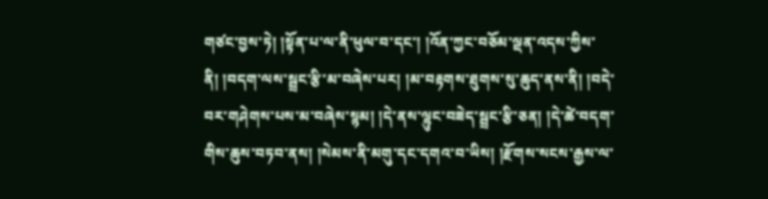གཙང་བྱས་ཏེ། །སྟོན་པ་ལ་ནི་ཕུལ་བ་དང་། །འོན་ཀྱང་བཅོམ་ལྡན་འདས་ཀྱིས་ནི། །བདག་ལས་སྦྲང་རྩི་མ་བཞེས་པར། །མ་བརྟགས་ཐུགས་སུ་ཆུད་ནས་ནི། །བདེ་བར་གཤེགས་པས་མ་བཞེས་སྙམ། །དེ་ནས་ལྷུང་བཟེད་སྦྲང་རྩི་ཅན། །དེ་ཚེ་བདག་གིས་ཆུས་བཏབ་ནས། །སེམས་ནི་མགུ་དང་དགའ་བ་ཡིས། །རྫོགས་སངས་རྒྱས་ལ་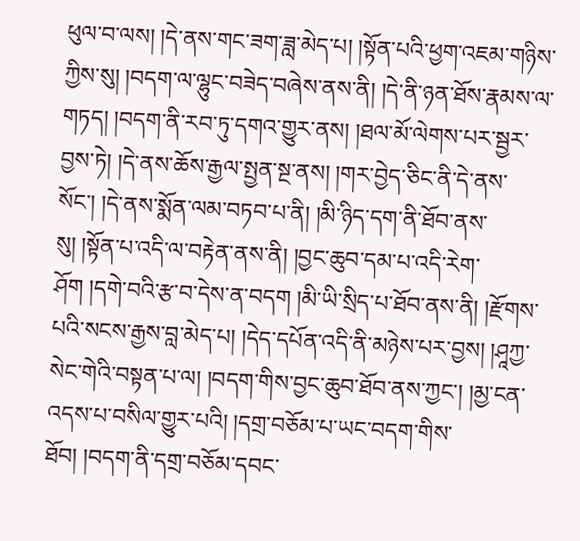ཕུལ་བ་ལས། །དེ་ནས་གང་ཟག་ཟླ་མེད་པ། །སྟོན་པའི་ཕྱག་འཇམ་གཉིས་ཀྱིས་སུ། །བདག་ལ་ལྷུང་བཟེད་བཞེས་ནས་ནི། །དེ་ནི་ཉན་ཐོས་རྣམས་ལ་གཏད། །བདག་ནི་རབ་ཏུ་དགའ་གྱུར་ནས། །ཐལ་མོ་ལེགས་པར་སྦྱར་བྱས་ཏེ། །དེ་ནས་ཆོས་རྒྱལ་སྤྱན་སྔ་ནས། །གར་བྱེད་ཅིང་ནི་དེ་ནས་སོང་། །དེ་ནས་སྨོན་ལམ་བཏབ་པ་ནི། །མི་ཉིད་དག་ནི་ཐོབ་ནས་སུ། །སྟོན་པ་འདི་ལ་བརྟེན་ནས་ནི། །བྱང་ཆུབ་དམ་པ་འདི་རེག་ཤོག །དགེ་བའི་རྩ་བ་དེས་ན་བདག །མི་ཡི་སྲིད་པ་ཐོབ་ནས་ནི། །རྫོགས་པའི་སངས་རྒྱས་བླ་མེད་པ། །དེད་དཔོན་འདི་ནི་མཉེས་པར་བྱས། །ཤཱཀྱ་སེང་གེའི་བསྟན་པ་ལ། །བདག་གིས་བྱང་ཆུབ་ཐོབ་ནས་ཀྱང་། །མྱ་ངན་འདས་པ་བསིལ་གྱུར་པའི། །དགྲ་བཅོམ་པ་ཡང་བདག་གིས་ཐོབ། །བདག་ནི་དགྲ་བཅོམ་དབང་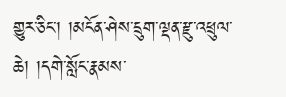གྱུར་ཅིང་། །མངོན་ཤེས་དྲུག་ལྡན་རྫུ་འཕྲུལ་ཆེ། །དགེ་སློང་རྣམས་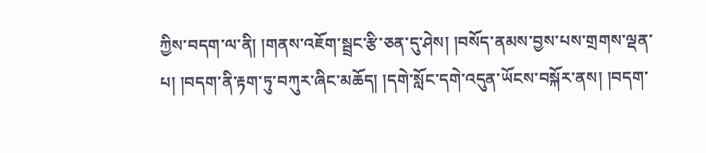ཀྱིས་བདག་ལ་ནི། །གནས་འཇོག་སྦྲང་རྩི་ཅན་དུ་ཤེས། །བསོད་ནམས་བྱས་པས་གྲགས་ལྡན་པ། །བདག་ནི་རྟག་ཏུ་བཀུར་ཞིང་མཆོད། །དགེ་སློང་དགེ་འདུན་ཡོངས་བསྐོར་ནས། །བདག་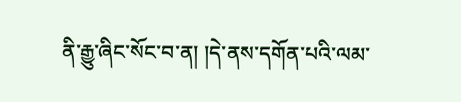ནི་རྒྱུ་ཞིང་སོང་བ་ན། །དེ་ནས་དགོན་པའི་ལམ་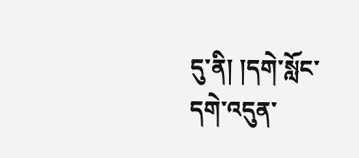དུ་ནི། །དགེ་སློང་དགེ་འདུན་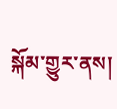སྐོམ་གྱུར་ནས།